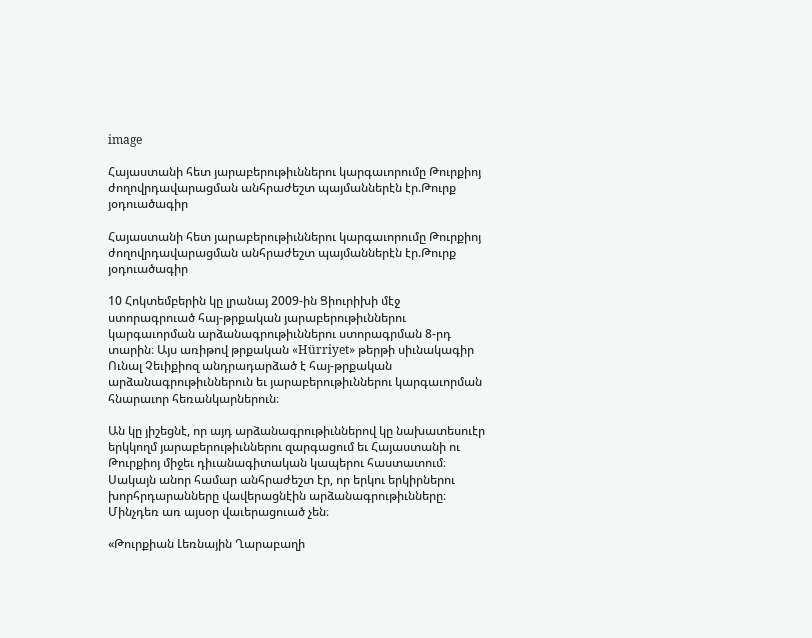image

Հայաստանի հետ յարաբերութիւններու կարգաւորումը Թուրքիոյ ժողովրդավարացման անհրաժեշտ պայմաններէն էր.Թուրք յօդուածագիր

Հայաստանի հետ յարաբերութիւններու կարգաւորումը Թուրքիոյ ժողովրդավարացման անհրաժեշտ պայմաններէն էր.Թուրք յօդուածագիր

10 Հոկտեմբերին կը լրանայ 2009-ին Ցիուրիխի մէջ ստորագրուած հայ-թրքական յարաբերութիւններու կարգաւորման արձանագրութիւններու ստորագրման 8-րդ տարին։ Այս առիթով թրքական «Hürriyet» թերթի սիւնակագիր Ունալ Չեւիքիոզ անդրադարձած է հայ-թրքական արձանագրութիւններուն եւ յարաբերութիւններու կարգաւորման հնարաւոր հեռանկարներուն։

Ան կը յիշեցնէ, որ այդ արձանագրութիւններով կը նախատեսուէր երկկողմ յարաբերութիւններու զարգացում եւ Հայաստանի ու Թուրքիոյ միջեւ դիւանագիտական կապերու հաստատում։ Սակայն անոր համար անհրաժեշտ էր, որ երկու երկիրներու խորհրդարանները վավերացնէին արձանագրութիւնները։ Մինչդեռ առ այսօր վաւերացուած չեն։

«Թուրքիան Լեռնային Ղարաբաղի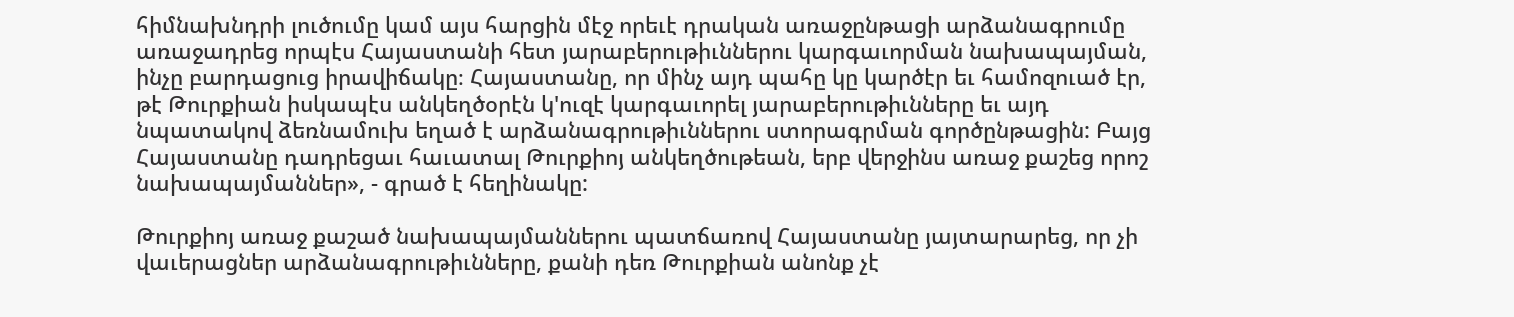հիմնախնդրի լուծումը կամ այս հարցին մէջ որեւէ դրական առաջընթացի արձանագրումը առաջադրեց որպէս Հայաստանի հետ յարաբերութիւններու կարգաւորման նախապայման, ինչը բարդացուց իրավիճակը։ Հայաստանը, որ մինչ այդ պահը կը կարծէր եւ համոզուած էր, թէ Թուրքիան իսկապէս անկեղծօրէն կ'ուզէ կարգաւորել յարաբերութիւնները եւ այդ նպատակով ձեռնամուխ եղած է արձանագրութիւններու ստորագրման գործընթացին: Բայց Հայաստանը դադրեցաւ հաւատալ Թուրքիոյ անկեղծութեան, երբ վերջինս առաջ քաշեց որոշ նախապայմաններ», - գրած է հեղինակը:

Թուրքիոյ առաջ քաշած նախապայմաններու պատճառով Հայաստանը յայտարարեց, որ չի վաւերացներ արձանագրութիւնները, քանի դեռ Թուրքիան անոնք չէ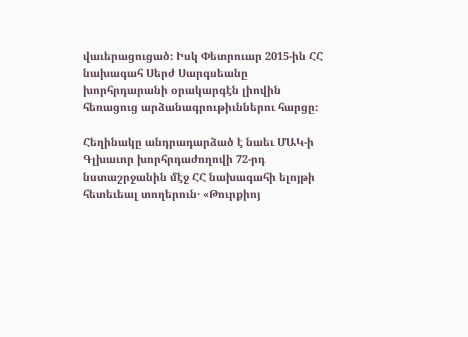վաւերացուցած։ Իսկ Փետրուար 2015-ին ՀՀ նախագահ Սերժ Սարգսեանը խորհրդարանի օրակարգէն լիովին հեռացուց արձանագրութիւններու հարցը։

Հեղինակը անդրադարձած է նաեւ ՄԱԿ-ի Գլխաւոր խորհրդաժողովի 72-րդ նստաշրջանին մէջ ՀՀ նախագահի ելոյթի հետեւեալ տողերուն․ «Թուրքիոյ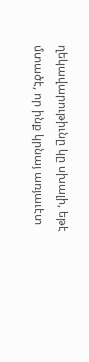ղեկավարութիւնը կը սխալի, եթէ մտածէ, որ ինք կրնայ առյաւէտ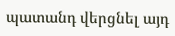պատանդ վերցնել այդ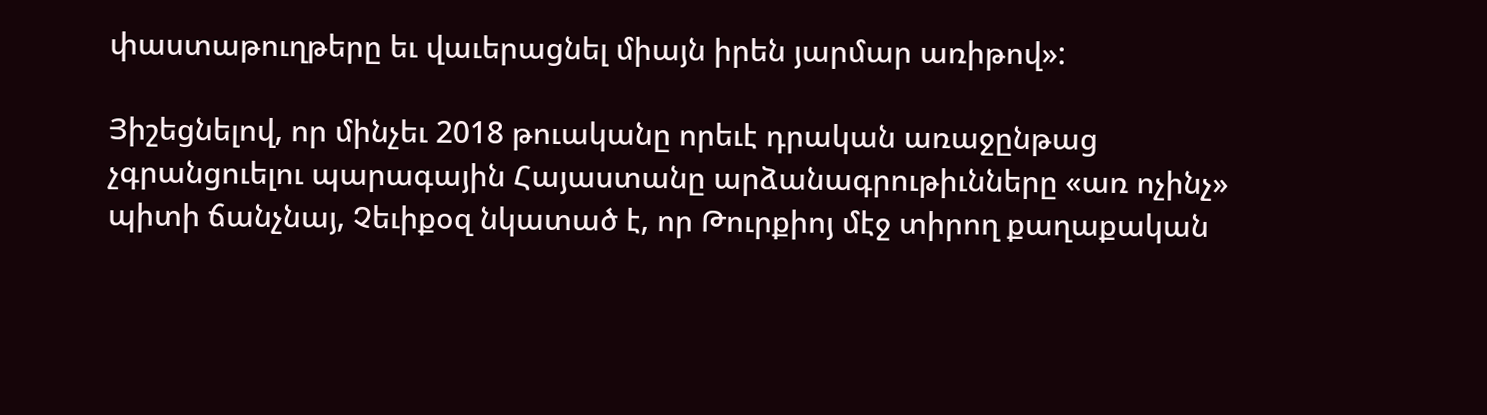փաստաթուղթերը եւ վաւերացնել միայն իրեն յարմար առիթով»:

Յիշեցնելով, որ մինչեւ 2018 թուականը որեւէ դրական առաջընթաց չգրանցուելու պարագային Հայաստանը արձանագրութիւնները «առ ոչինչ» պիտի ճանչնայ, Չեւիքօզ նկատած է, որ Թուրքիոյ մէջ տիրող քաղաքական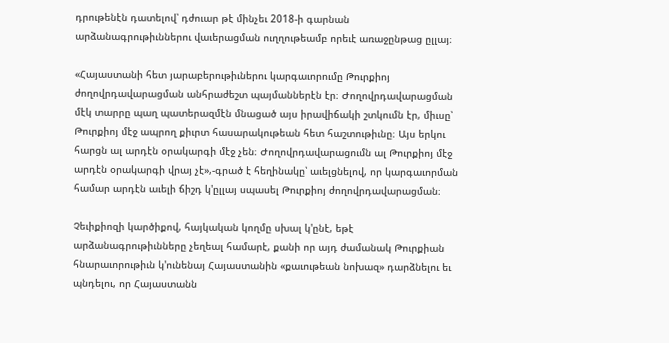դրութենէն դատելով՝ դժուար թէ մինչեւ 2018-ի գարնան արձանագրութիւններու վաւերացման ուղղութեամբ որեւէ առաջընթաց ըլլայ։

«Հայաստանի հետ յարաբերութիւներու կարգաւորումը Թուրքիոյ ժողովրդավարացման անհրաժեշտ պայմաններէն էր։ Ժողովրդավարացման մէկ տարրը պաղ պատերազմէն մնացած այս իրավիճակի շտկումն էր, միւսը՝ Թուրքիոյ մէջ ապրող քիւրտ հասարակութեան հետ հաշտութիւնը։ Այս երկու հարցն ալ արդէն օրակարգի մէջ չեն։ Ժողովրդավարացումն ալ Թուրքիոյ մէջ արդէն օրակարգի վրայ չէ»,-գրած է հեղինակը՝ աւելցնելով, որ կարգաւորման համար արդէն աւելի ճիշդ կ'ըլլայ սպասել Թուրքիոյ ժողովրդավարացման։

Չեւիքիոզի կարծիքով, հայկական կողմը սխալ կ'ընէ, եթէ արձանագրութիւնները չեղեալ համարէ, քանի որ այդ ժամանակ Թուրքիան հնարաւորութիւն կ'ունենայ Հայաստանին «քաւութեան նոխազ» դարձնելու եւ պնդելու, որ Հայաստանն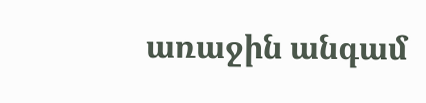առաջին անգամ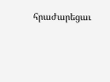հրաժարեցաւ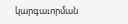կարգաւորման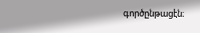գործընթացէն։